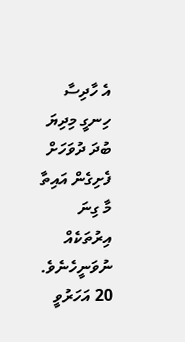އެ ހާދިސާ ހިނގީ މިދިޔަ ބުދަ ދުވަހަށް ފެށިގެން އައިތާ މާ ގިނަ އިރުތަކެއް ނުވަނީހެނެވެ. 20 އަހަރުވީ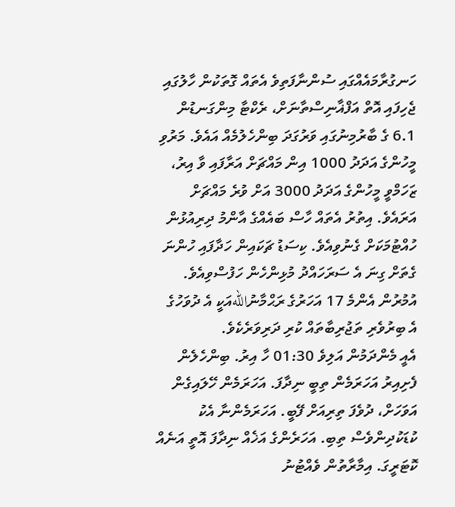ހަނގުރާމައެއްގައި ސުންނާފަތިވެ އެތައް ގޮތަކުން ހާލުގައި ޖެހިފައި އޮތް އަފްޣާނިސްތާނަށް، ރެކްޓާ މިންގަނޑުން 6.1 ގެ ބާރުމިނުގައި ވަރުގަދަ ބިންހެލުމެއް އައެވެ. މަރުވި މީހުންގެ އަދަދު 1000 އިން މައްޗަށް އަރާފައި ވާ އިރު، ޒަހަމްވީ މީހުންގެ އަދަދު 3000 އަށް ވުރެ މައްޗަށް އަރައެވެ. އިތުރު އެތައް ހާސް ބައެއްގެ އާންމު ދިރިއުޅުން ހުއްޓުމަކަށް ގެނުވިއެވެ. ކިސަޑު ޗަކައިން ހަދާފައި ހުންނަ ގެތަށް ގިނަ އެ ސަރަހައްދު މުޅިންހެން ހަފުސްވިއެވެ.
އުމުރުން އެންމެ 17 އަހަރުގެ ރަޙްމާނުاللهއަކީ އެ ދުވަހުގެ އެ ބިރުވެރި ތަޖުރިބާތައް ކުރި ދަރިވަރެކެވެ.
އެއީ މެންދަމުން އަލިވެ 01:30 ހާ އިރު. ބިންހެލެން ފެށިއިރު އަހަރަމެން ތިބީ ނިދާފަ. އަހަރަމެން ހޭލައިގެން އަވަހަށް، ދުވެފަ ތިރިއަށް ފޭބީ. އަހަރަމެންނާ އެކު ކުޑަކުދިންވެސް ތިބި. އަހަރެންގެ އަޚެއް ނިދާފަ އޮތީ އަނެއް ކޮޓަރީގަ. އިމާރާތުން ވެއްޓުނު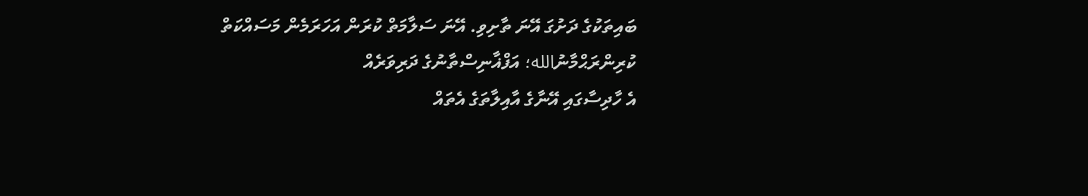ބައިތަކުގެ ދަށުގަ އޭނަ ތާށިވި. އޭނަ ސަލާމަތް ކުރަން އަހަރަމެން މަސައްކަތް ކުރިންރަޙްމާނުالله؛ އަފްޣާނިސްތާނުގެ ދަރިވަރެއް
އެ ހާދިސާގައި އޭނާގެ އާއިލާތަގެ އެތައް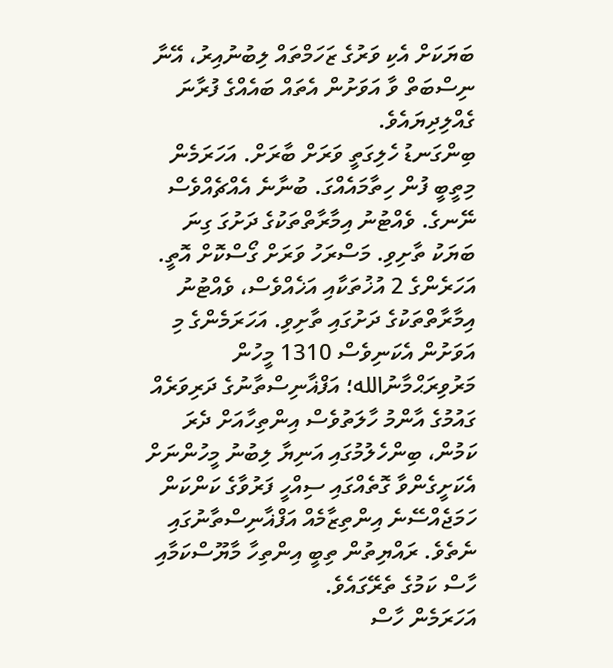ބަޔަކަށް އެކި ވަރުގެ ޒަހަމްތައް ލިބުނުއިރު، އޭނާ ނިސްބަތް ވާ އަވަށުން އެތައް ބައެއްގެ ފުރާނަ ގެއްލިދިޔައެވެ.
ބިންގަނޑު ހެލިގަތީ ވަރަށް ބާރަށް. އަހަރަމެން މިތީބީ ފުން ހިތާމައެއްގަ. ބުނާނެ އެއްޗެއްވެސް ނޭނގެ. ވެއްޓުނު އިމާރާތްތަކުގެ ދަށުގަ ގިނަ ބަޔަކު ތާށިވި. މަސްރަހު ވަރަށް ގޯސްކޮށް އޮތީ. އަހަރެންގެ 2 އުޚުތަކާއި އަޚެއްވެސް، ވެއްޓުނު އިމާރާތްތަކުގެ ދަށުގައި ތާށިވި. އަހަރަމެންގެ މި އަވަށުން އެކަނިވެސް 1310 މީހުން މަރުވިރަޙްމާނުالله؛ އަފްޣާނިސްތާނުގެ ދަރިވަރެއް
ގައުމުގެ އާންމު ހާލަތުވެސް އިންތިހާއަށް ދެރަ ކަމުން، ބިންހެލުމުގައި އަނިޔާ ލިބުނު މީހުންނަށް އެކަށީގެންވާ ގޮތެއްގައި ސިއްހީ ފަރުވާގެ ކަންކަން ހަމަޖެއްސޭނެ އިންތިޒާމެއް އަފްޣާނިސްތާނުގައި ނެތެވެ. ރައްޔިތުން ތިބީ އިންތިހާ މާޔޫސްކަމާއި ހާސް ކަމުގެ ތެރޭގައެވެ.
އަހަރަމެން ހާސް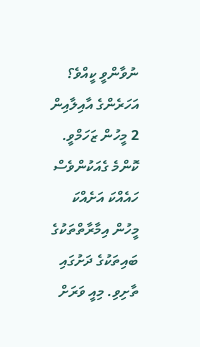ނުވާންވީ ކީއްވެ؟ އަހަރެންގެ އާއިލާއިން 2 މީހުން ޒަހަމްވީ. ކޮންމެ ގެއަކުންވެސް ހައެއްކަ އަށެއްކަ މީހުން އިމާރާތްތަކުގެ ބައިތަކުގެ ދަށުގައި ތާށިވި. މިއީ ވަރަށް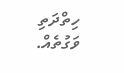ހިތްދަތި ވަގުތެއް.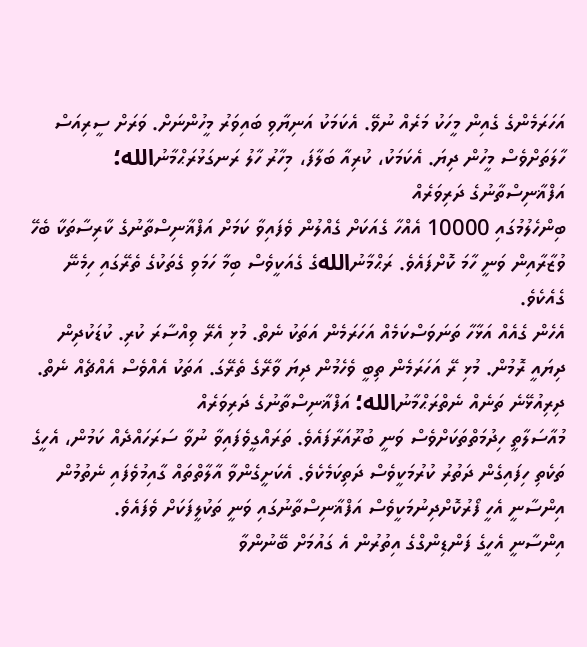އަހަރަމެންގެ ގެއިން މީހަކު މަރެއް ނުވޭ. އެކަމަކު އަނިޔާވި ބައިވަރު މީހުންނަށް. ވަރަށް ސީރިއަސް ހާލަތަށްވެސް މީހުން ދިޔަ. އެކަމަކު، ކުރިއާ ބަލާފަ، މިހާރު ހާލު ރަނގަޅުރަޙްމާނުالله؛ އަފްޣާނިސްތާނުގެ ދަރިވަރެއް
ބިންހެލުމުގައި 10000 އެއްހާ ގެއަކަށް ގެއްލުން ވެފައިވާ ކަމަށް އަފްޣާނިސްތާނުގެ ކާރިސާތަކާ ބެހޭ ވުޒާރާއިން ވަނީ ހާމަ ކޮށްފައެވެ. ރަޙްމާނުاللهގެ ގެއަކީވެސް ބިމާ ހަމަވި ގެތަކުގެ ތެރޭގައި ހިމެނޭ ގެއެކެވެ.
އެހެން ގެއެއް އަޅާހާ ތަނަވަސްކަމެއް އަހަރަމެން އަތަކު ނެތް. މުޅި އެރޭ ވިއްސާރަ ކުރި. ކުޑަކުދިން ދިޔައީ ރޮމުން. މުޅި ރޭ އަހަރަމެން ތިބީ ވެހެމުން ދިޔަ ވާރޭގެ ތެރޭގަ. އަތަކު އެއްވެސް އެއްޗެއް ނެތް. ދިރިއުޅޭނެ ތަނެއް ނެތްރަޙްމާނުالله؛ އަފްޣާނިސްތާނުގެ ދަރިވަރެއް
މުއާސަލާތީ ހިދުމަތްތަކަށްވެސް ވަނީ ބުރޫއަރާފައެވެ. ތަރައްގީވެފައިވާ ނުވާ ސަރަހައްދެއް ކަމުން، އެހީގެ ތަކެތި ހިފައިގެން ދަތުރު ކުރުމަކީވެސް ދަތިކަމެކެވެ. އެކަށީގެންވާ އާލާތްތައް ގާއިމުވެފައި ނެތުމުން އިންސާނީ އެހީ ފޯރުކޮށްދިނުމަކީވެސް އަފްޣާނިސްތާނުގައި ވަނީ ތަކުލީފަކަށް ވެފައެވެ.
އިންސާނީ އެހީގެ ފަންޑިންގްގެ އިތުރުން އެ ގައުމަށް ބޭނުންވާ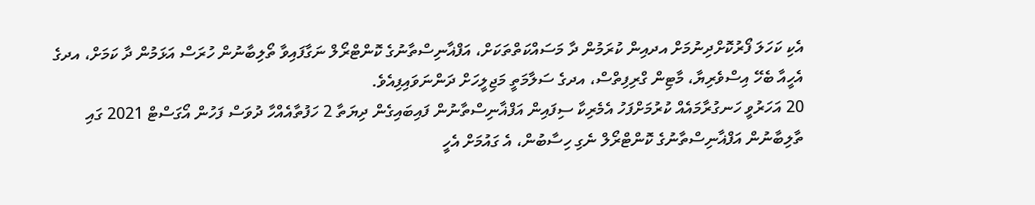އެކި ކަހަލަ ފޯރުކޮށްދިނުމަށް އދއިން ކުރަމުން ދާ މަސައްކަތްތަކަށް، އަފްޣާނިސްތާނުގެ ކޮންޓްރޯލް ނަގާފައިވާ ތޯލިބާނުން ހުރަސް އަޅަމުން ދާ ކަމަށް، އދގެ އެހީއާ ބެހޭ އިސްވެރިޔާ، މާޓިން ގްރިފިތްސް، އދގެ ސަލާމަތީ މަޖިލީހަށް ދަންނަވައިފިއެވެ.
20 އަހަރުވީ ހަނގުރާމައެއް ކުރުމަށްފަހު އެމެރިކާ ސިފައިން އަފްޣާނިސްތާނުން ފައިބައިގެން ދިޔަތާ 2 ހަފުތާއެއްހާ ދުވަސް ފަހުން އޯގަސްޓް 2021 ގައި ތާލިބާނުން އަފްޣާނިސްތާނުގެ ކޮންޓްރޯލް ނެގި ހިސާބުން، އެ ގައުމަށް އެހީ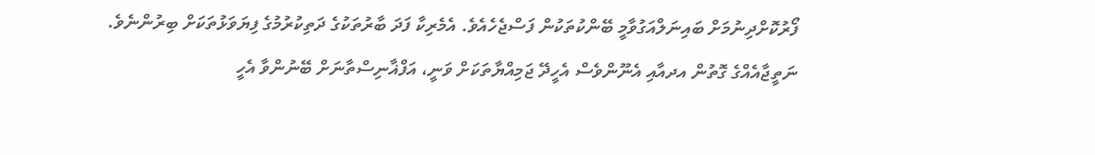ފޯރުކޮށްދިނުމަށް ބައިނަލްއަގުވާމީ ބޭންކުތަކުން ފަސްޖެހެއެވެ. އެމެރިކާ ފަދަ ބާރުތަކުގެ ދަތިކުރުމުގެ ފިޔަވަޅުތަކަށް ބިރުންނެވެ. ނަތީޖާއެއްގެ ގޮތުން އދއާއި އެނޫންވެސް އެހީދޭ ޖަމިއްޔާތަކަށް ވަނީ، އަފްޣާނިސްތާނަށް ބޭނުންވާ އެހީ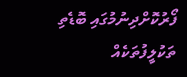ފޯރުކޮށްދިނުމުގައި ބޮޑެތި ތަކުލީފުތަކެއް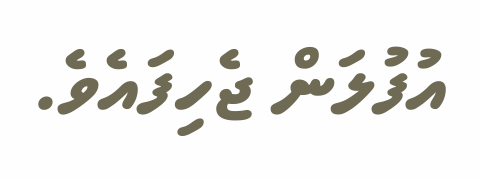އުފުލަން ޖެހިފައެވެ.